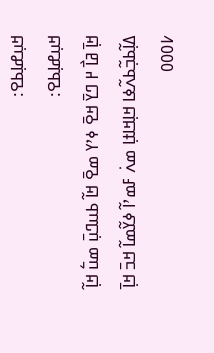ߞߎ߲ߝߊ߲ߕߐ:
ߞߎ߲ߝߊ߲ߕߐ:
ߞߊ߲߫ ߥߊ߯ ߂ ߣߌ߫ ߞߐ߫ ߦߴߌ ߘߐ߫ ߞߊ߬ ߕߎߣߎ߲߫ ߘߎ߱ ߞߊ߲߬
ߡߊ߲߬ߕߏ߲߬ߕߍ߬ߦߊ ߞߊ߲ߞߊߙߊ߲ ߘߍ߭ ߓߘߴߊ߬ ߦߌ߬ߘߊ߬ ߞߏ߫ ߞߊ߲߫ ߇߀߀߀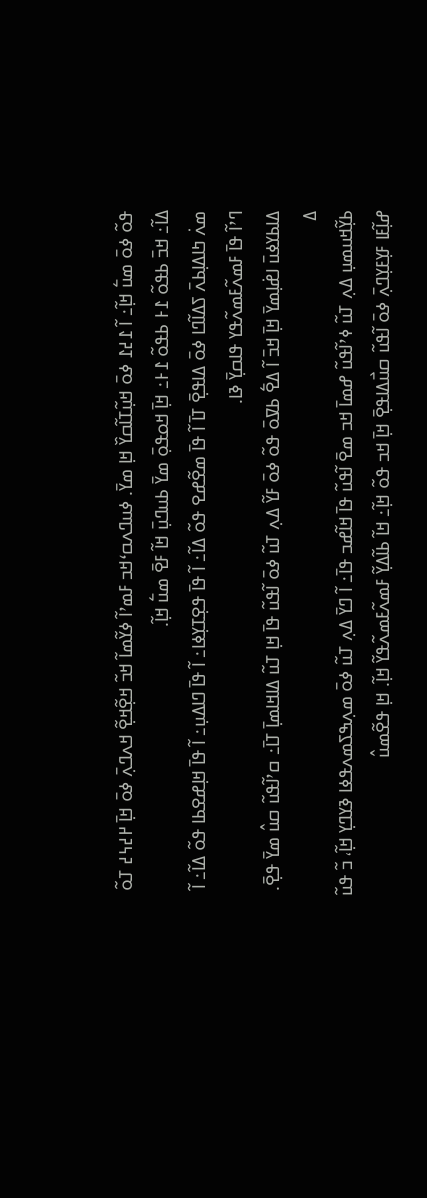ߟߋ߬ ߦߋ߫ ߘߎ߱ ߞߊ߲߬߸ ߊ߬ ߁߄߁ ߦߋ߫ ߞߎ߲߬ߠߊ߬ߛߌ߰ ߞߊ߲ ߘߌ߫. ߦߎߣߍߛߵߞߏ ߓߘߴߊ߬ ߦߌ߬ߘߊ߬ ߞߏ߬ ߞߐ߲߬ߞߐ߲߬ ߞߍߣߍ߲߫ ߦߋ߫ ߞߊ߲߫ ߂߄߆߄ ߠߋ߬ ߡߊ߬߸ ߞߏ߫ ߕߟߋ߬ ߁߅ ߕߟߋ߬ ߁߅߸ ߞߊ߲߫ ߞߋߟߋ߲߫ ߘߌ߫ ߕߎߣߎ߲߫ ߞߊ߬ ߓߐ߫ ߘߎ߱ ߞߊ߲߬.
ߘߍ߭ ߤߊߡߊ߲ߕߍ߫ ߖߡߊ߬ߣߊ ߦߋ߫ ߡߊߟߐ߲߫ ߠߊ߫ ߊ߬ ߟߊ߫ ߘߐ߬ߝߐ ߟߋ߬ ߡߊ߬߸ ߊ߬ ߟߊ߫ ߟߐ߲ߠߌ߲ߦߊ߸ ߊ߬ ߟߊ߫ ߣߊߡߎ߲߸ ߊ߬ ߟߊ߫ ߞߊ߲ߝߐߕߊ ߟߋ߬ ߡߊ߬߸ ߊ߬ ߣߴߊ߬ ߟߊ߫ ߓߘߍ߬ߓߘߍ߬ߟߌ ߟߊߛߌ߲߫ ߢߊ.
ߡߊߕߌߦߎ߫ ߊߝ߭ߊ߲ߘߌ߫ ߞߊ߲߫ ߞߏ߫ ߊ߬ ߡߐ߱ ߕߜߋ߫ ߟߋ߬ ߦߋ߫ ߓߌ߬ ߡߍ߲ ߠߎ߬ ߦߋ߫ ߊ߬ߟߎ߬ ߟߊ߫ ߞߊ߲ ߠߎ߬ ߡߊߞߊߘߊ߲߫ ߠߊ߫߸ ߛߴߊ߬ߟߎ߬ ߛߎ߮ ߘߌ߫ ߟߐ߲߫.
ߡ
ߕߌ߲߬ߞߎߘߎ߲ ߡߍ߲ ߠߎ߬ ߦߴߊ߬ߟߎ߬ ߝߘߊ߫ ߞߏ ߘߐ߫ ߊ߬ߟߎ߬ ߟߊ߫ ߞߊ߬ߝߏ ߟߊ߫߸ ߊ߬ ߣߌ߫ ߡߍ߲ ߠߎ߬ ߦߋ߫ ߘߍ߲ߒߖߘߍߟߦߊ ߢߌߣߌ߲ ߞߊ߲߬، ߏ߬ ߟߎ߬ ߝߊ߲߬ߓߊ ߓߌ߲ߓߌ߲ߣߍ߲߫ ߦߋ߫ ߊ߬ߟߎ߬ ߛߎ߯ߡߊߟߐ߲߫ ߞߊ߲߫ ߞߏ ߟߋ߬ ߞߊ߲߬߸ ߞߊ߬ ߕߊ߬ߡߌ߲߬ ߓߘߍ߬ߓߘߍ߬ߟߌ߬ ߞߊ߲߬. ߞߊ߲ ߟߐ߬ߘߎ߮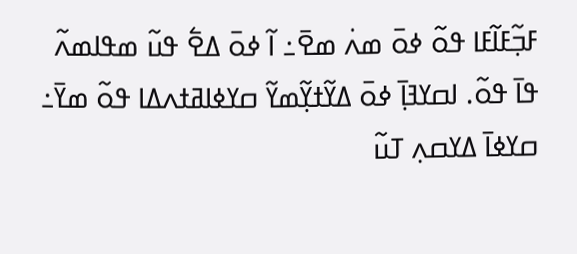ߓߏ߲߬ߓߊ߬ߓߊ ߟߋ߬ ߦߋ߫ ߘߍ߭ ߘߐ߫߸ ߊ߬ ߦߋ߫ ߡߐ߱ ߟߎ߬ ߘߟߊߘߍ߬ ߟߊ߫ ߟߋ߬. ߊߛߌߔߊ߲߫ ߦߋ߫ ߡߌ߬ߙߌ߲߬ߘߌ߬ ߛߌߦߊߥߙߍߡߊ ߟߋ߬ ߘߌ߫߸ ߛߌߦߊ߫ ߡߌߛߍ߲ ߠߎ߬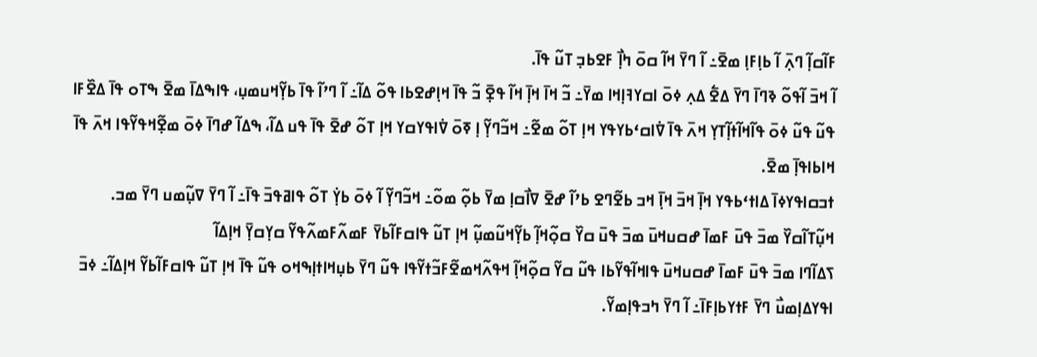ߓߊ߬ߛߊ߲߬ ߣߍ߲߫ ߊ߬ ߕߊ߲ߓߊ߲ ߘߐ߫߸ ߊ߬ ߣߌ߫ ߞߊ߬ ߛߋ߫ ߤߊ߲߯ ߓߐߕߏ߲ ߠߎ߬ ߟߊ߫.
ߊ߬ ߞߏ߫ ߊ߬ߟߋ߬ ߢߣߊ߫ ߣߌ߫ ߡߐ߱ ߡߍ߲ ߦߋ߫ ߊߛߌߔߊ߲ߞߊ ߘߌ߫߸ ߏ߬ ߞߊ߫ ߞߊ߲߫ ߞߊ߬ ߟߐ߲߫ ߏ߬ ߟߊ߫ ߞߊ߲ߝߐߕߊ ߟߋ߬ ߡߊ߬߸ ߊ߬ ߣߴߊ߬ ߟߊ߫ ߕߌ߲߬ߞߎߘߎ߲، ߟߊߒߡߊ߫ ߘߐ߫ ߒߠߋ ߟߊ߫ ߡߐ߰ߓߊ ߟߎ߬ ߟߎ߬ ߦߋ߫ ߟߊ߬ߞߊ߬ߙߊ߲߬ߠߌ߲ ߞߍ߫ ߟߊ߫ ߜ߭ߊߛߵߕߌߟߌ ߞߊ߲ ߠߋ߬ ߘߐ߬߸ ߞߏ߬ߣߌ߲߬ ߊ߲ ߧߋ߫ ߜ߭ߊߟߌߛߌ ߞߊ߲ ߠߋ߬ ߝߐ߫ ߟߊ߫ ߟߎ ߡߊ߬، ߒߡߊ߬ ߝߣߊ߫ ߦߋ߫ ߘߐ߲߬ߞߟߌ߬ߟߊ ߞߍ߫ ߟߊ߫ ߞߊߕߊߟߊ߲߫ ߘߐ߫.
ߙߏߛߊߟߌߦߊ߫ ߡߊߙߵߕߟߌ ߞߊ߲߫ ߞߏ߫ ߞߊ߲߫ ߞߏ ߕߐ߬ߣߐ ߕߴߊ߬ ߝߐ߫ ߜߊ߯ߛߊ߲ ߘߌ߫ ߕߋ߲߬ ߘߋ߬߸ ߞߏ߬ߣߌ߲߬ ߊ߬ ߦߋ߫ ߕߌ߲߭ ߠߋ߬ ߟߊߥߟߏ߫ ߟߊ߫߸ ߊ߬ ߣߌ߫ ߜߎ߲߬ߘߎ ߣߌ߫ ߘߏ.
ߞߎ߲߬ߠߊ߬ߛߌ߰ ߘߏ߫ ߟߎ߫ ߓߘߊ߫ ߝߛߎߞߎ߫ ߘߏ߫ ߟߎ߫ ߛߌ߰ ߛߋ߲߬ߞߊ߲߬ ߕߌ߲߬ߞߎ߬ߘߎ߲߬ ߞߊ߲ ߠߎ߬ ߟߊߛߓߊ߬ߕߌ߫ ߓߘߍ߬ߓߘߍ߬ߟߌ߬ ߛߌ߲ߛߌ߲߫ ߞߊ߲ߡߊ߬
ߖߡߊ߬ߣߊ ߘߏ߫ ߟߎ߫ ߓߘߊ߫ ߝߛߎߞߎ߫ ߟߊߞߊ߬ߟߌ߬ߕߊ ߟߎ߬ ߛߌ߬ ߛߋ߲߬ߞߊ߲߬ ߞߟߍ߬ߞߘߐ߬ߓߏ߬ߙߌ߬ߟߊ ߟߎ߬ ߣߌ߫ ߕߎ߲ߞߊߙߊ߲ߒߞߋ ߟߎ߬ ߟߊ߫ ߞߊ߲ ߠߎ߬ ߟߊߛߓߊ߬ߕߌ߬ ߞߊ߲ߡߊ߬߸ ߦߏ߫ ߊߟߌߡߊ߲ߘߎ߯ ߣߌ߫ ߓߙߌߕߊ߲ߓߊ߫߸ ߊ߬ ߣߌ߫ ߤߏߟߊ߲ߘߌ߬.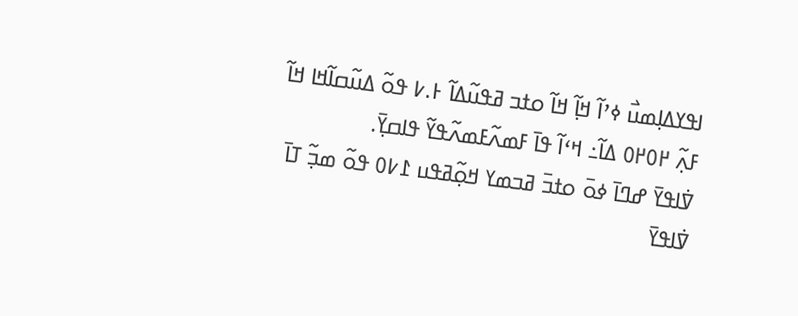ߊߟߌߡߊ߲ߘߎ߯ ߦߴߊ߬ ߞߊ߲߬ ߞߊ߬ ߋߙߏ ߥߟߎ߬ߡߊ߬ ߅.߇ ߟߋ߬ ߡߎ߬ߛߊ߬ߞߊ ߞߊ߬ ߓߍ߲߬ ߂߀߂߀ ߡߊ߬߸ ߞߵߊ߬ ߟߊ߫ ߓߘߍ߬ߓߘߍ߬ߟߌ߬ ߟߊߛߌ߲߫.
ߜ߭ߊߟߌ߫ ߝߣߊ߫ ߦߋ߫ ߋߙߏ߫ ߥߏߘߌ ߞߋ߲߬ߥߟߎ ߁߇߀ ߟߋ߬ ߘߏ߲߬ ߠߊ߫ ߜ߭ߊߟߌ߫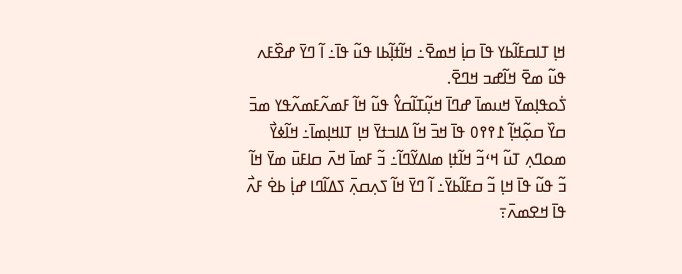ߞߊ߲ ߠߊߛߓߊ߬ߕߌ ߟߊ߫ ߛߊ߲߭ ߞߘߐ߫߸ ߞߊ߬ߙߊ߲߬ߕߊ ߟߎ߬ ߟߊ߫߸ ߊ߬ ߣߌ߫ ߝߐ߰ߓߍ ߟߎ߬ ߘߐ߫ ߞߊ߬ߝߏ ߞߣߐ߫.
ߖ߭ߋߟߊ߲ߘߌ߫ ߞߎߘߊ߫ ߝߣߊ߫ ߞߎ߲߬ߠߊ߬ߛߌ߮ ߟߎ߬ ߞߊ߬ ߓߘߍ߬ߓߘߍ߬ߟߌ ߘߏ߫  ߛߌ߰ ߛߋ߲߬ߞߊ߲߬ ߁߉߉߀ ߟߊ߫ ߞߏ߫ ߞߊ߬ ߡߊߏߙߌ߫ ߞߊ߲ ߠߊߞߊ߲ߘߊ߫߸ ߞߊ߬ߦߌ߯ ߘߋߣߍ߲ ߠߎ߬ ߞߵߏ߬ ߞߊ߬ߙߊ߲ ߘߊߡߌ߬ߣߊ߬߸ ߏ߬ ߓߘߊ߫ ߞߍ߫ ߛߊߓߎ߫ ߘߌ߫ ߞߊ߬ ߏ߬ ߟߎ߬ ߟߊ߫ ߞߊ߲ ߏ߬ ߛߓߊ߬ߕߌ߫߸ ߊ߬ ߣߌ߫ ߞߊ߬ ߖߍ߲ߛߍ߲߫ ߖߡߊ߬ߣߊ ߝߊ߲߭ ߕߐ߭ ߓߍ߯ ߟߊ߫ ߞߐߘߍ߫߹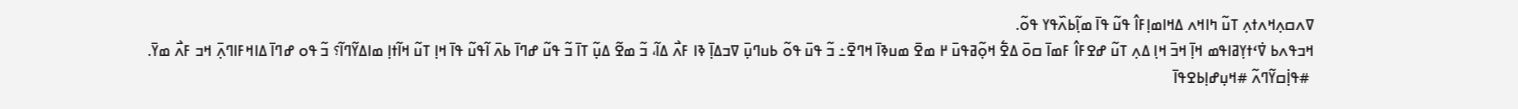ߜߍߛߍ߲ߞߍߙߍ߲ ߠߎ߬ ߤߊߞߍ ߡߞߊߘߊ߲ߓߊ߮ ߟߎ߬ ߟߊ߫ ߘߊ߲߬ߕߍ߰ߟߌ ߟߋ߬.
ߞߏߟߍߕ ߜ߭ߵߙߌ߲ߥߊߟߘ ߞߊ߲߫ ߞߏ߫ ߞߊ߲ ߡߍ߲ ߠߎ߬ ߝߐߓߊ߮ ߓߘߊ߫ ߛߋ߫ ߡߐ߱ ߞߋ߲߬ߥߟߎ߫ ߂ ߘߐ߫ ߘߎߢߊ߫ ߞߣߐ߫߸ ߏ߬ ߟߎ߫ ߟߋ߬ ߕߎߣߎ߲߫ ߜߏߡߊ߲߫ ߢߊ ߓߍ߯ ߡߊ߬، ߏ߬ ߘߐ߬ ߡߎ߲߬ ߠߊ߫ ߏ߬ ߟߎ߬ ߝߣߊ߫ ߕߍ߫ ߊ߬ߟߎ߬ ߟߊ߫ ߞߊ߲ ߠߎ߬ ߞߊ߬ߙߊ߲ ߘߊߡߌ߬ߣߊ߬؟ ߏ߬ ߟߋ ߝߣߊ߫ ߡߊߞߓߊߣߍ߲߫ ߞߏ ߓߍ߯ ߘߌ߫.
 #ߟߊ߲߭ߛߌ߬ߣߍ߬ #ߞߎ߲ߝߊ߲ߕߐߟߊ߫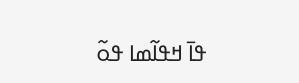ߟߊ߫ ߞߟߊ߬ߘߊ ߟߋ߬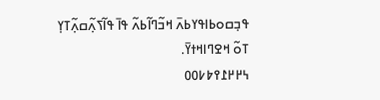ߟߏ߲ߛߋߕߊߟߌߕߍ߫ ߞߏ߬ߣߊ߬ߕߍ߬ ߟߊ߫ ߟߊ߬ߖߍ߲߬ߛߍ߲߬ߠߌ߲ ߠߋ߬ ߞߐߣߊߞߙߌ߫.
߆߂߂߁߉߈߇߀߀